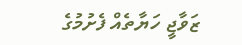ޒަވާޖީ ހަޔާތެއް ފެށުމުގެ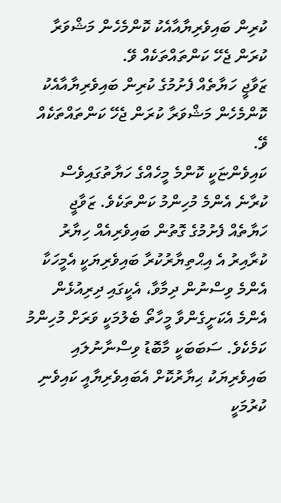ކުރިން ބައިވެރިޔާއާއެކު ކޮންމެހެން މަޝްވަރާ ކުރަން ޖެހޭ ކަންތައްތަކެއް ވޭ.
ޒަވާޖީ ހަޔާތެއް ފެށުމުގެ ކުރިން ބައިވެރިޔާއާއެކު ކޮންމެހެން މަޝްވަރާ ކުރަން ޖެހޭ ކަންތައްތަކެއް ވޭ.
ކައިވެންޏަކީ ކޮންމެ މީހެއްގެ ހަޔާތުގައިވެސް ކުރާނެ އެންމެ މުހިންމު ކަންތަކެވެ. ޒަވާޖީ ހަޔާތެއް ފެށުމުގެ ގޮތުން ބައިވެރިއެއް ހިޔާރު ކުރާއިރު އެ އިޙްތިޔާރުކުރާ ބައިވެރިޔަކީ އެމީހަކާ އެންމެ ވިސްނުން ދިމާވާ، އެކީގައި ދިރިއުޅެން އެންމެ އެކަށީގެންވާ މީހާތޯ ބެލުމަކީ ވަރަށް މުހިންމު ކަމެކެވެ. ސަބަބަކީ މާބޮޑު ވިސްނާނުލައި ބައިވެރިޔަކު ޙިޔާރުކޮށް އެބައިވެރިޔާއީ ކައިވެނި ކުރުމަކީ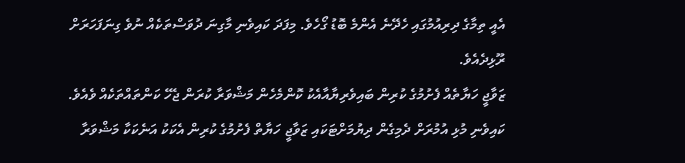އެއީ ތިމާގެ ދިރިއުމުގައި ހެދޭނެ އެންމެ ބޮޑު ގޯހެވެ. މިފަދަ ކައިވެނި މާގިނަ ދުވަސްތަކެއް ނުވެ ގިނަފަހަރަށް ރޫޅިދެއެވެ.
ޒަވާޖީ ހަޔާތެއް ފެށުމުގެ ކުރިން ބައިވެރިޔާއާއެކު ކޮންމެހެން މަޝްވަރާ ކުރަން ޖެހޭ ކަންތައްތަކެއް ވެއެވެ. ކައިވެނި މުޅި އުމުރަށް ދެމިގެން ދިޔުމަށްޓަކައި ޒަވާޖީ ހަޔާތް ފެށުމުގެ ކުރިން އެކަކު އަނެކަކާ މަޝްވަރާ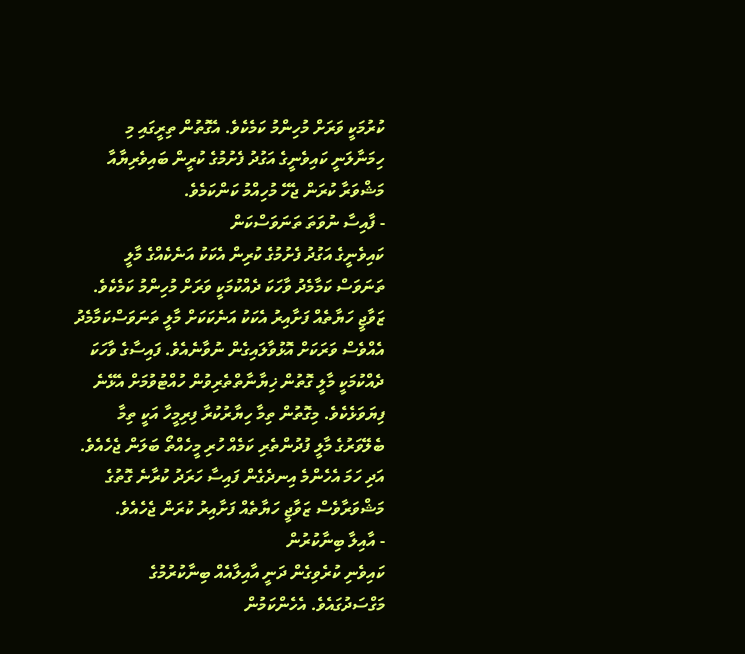ކުރުމަކީ ވަރަށް މުހިންމު ކަމެކެވެ. އެގޮތުން ތިރީގައި މި ހިމަނާލަނީ ކައިވެނީގެ އަގުދު ފެށުމުގެ ކުރީން ބައިވެރިޔާއާ މަޝްވަރާ ކުރަން ޖެހޭ މުހިއްމު ކަންކަމެވެ.
- ފާއިސާ ނުވަތަ ތަނަވަސްކަން
ކައިވެނީގެ އަގުދު ފެށުމުގެ ކުރިން އެކަކު އަނެކެއްގެ މާލީ ތަނަވަސް ކަމާމެދު ވާހަކަ ދެއްކުމަކީ ވަރަށް މުހިންމު ކަމެކެވެ. ޒަވާޖީ ހަޔާތެއް ފަށާއިރު އެކަކު އަނެކަކަށް މާލީ ތަނަވަސްކަމާމެދު އެއްވެސް ވަރަކަށް އޮޅުވާލައިގެން ނުވާނެއެވެ. ފައިސާގެ ވާހަކަ ދެއްކުމަކީ މާލީ ގޮތުން ޚިޔާނާތްތެރިވުން ހުއްޓުވުމަށް އެޅޭނެ ފިޔަވަޅެކެވެ. މިގޮތުން ތިމާ ހިޔާރުކުރާ ފިރިމީހާ އަކީ ތިމާ ބެލޭވަރުގެ މާލީ ފުދުންތެރި ކަމެއް ހުރި މީހެއްތޯ ބަލަން ޖެހެއެވެ. އަދި ހަމަ އެހެންމެ އިނދެގެން ފައިސާ ހަރަދު ކުރާނެ ގޮތުގެ މަޝްވަރާވެސް ޒަވާޖީ ހަޔާތެއް ފަށާއިރު ކުރަން ޖެހެއެވެ.
- އާއިލާ ބިނާކުރުން
ކައިވެނި ކުރެވިގެން ދަނީ އާއިލާއެއް ބިނާކުރުމުގެ މަގްސަދުގައެވެ. އެހެންކަމުން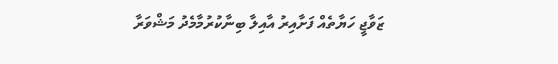ޒަވާޖީ ހަޔާތެއް ފަށާއިރު އާއިލާ ބިނާކުރުމާމެދު މަޝްވަރާ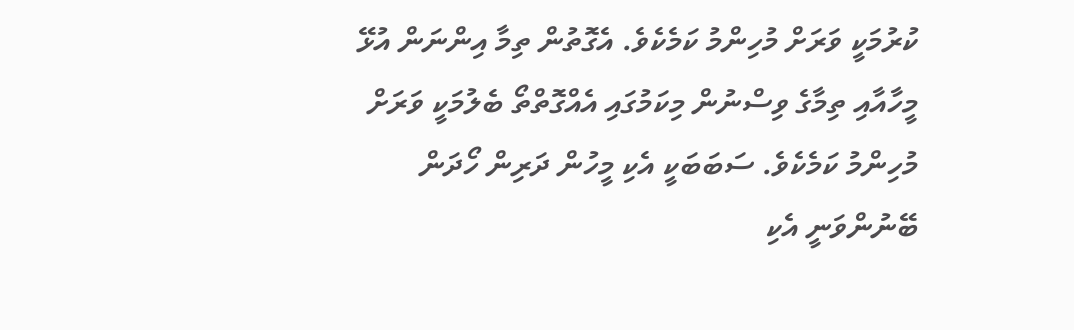ކުރުމަކީ ވަރަށް މުހިންމު ކަމެކެވެ. އެގޮތުން ތިމާ އިންނަން އުޅޭ މީހާއާއި ތިމާގެ ވިސްނުން މިކަމުގައި އެއްގޮތްތޯ ބެލުމަކީ ވަރަށް މުހިންމު ކަމެކެވެ. ސަބަބަކީ އެކި މީހުން ދަރިން ހޯދަން ބޭނުންވަނީ އެކި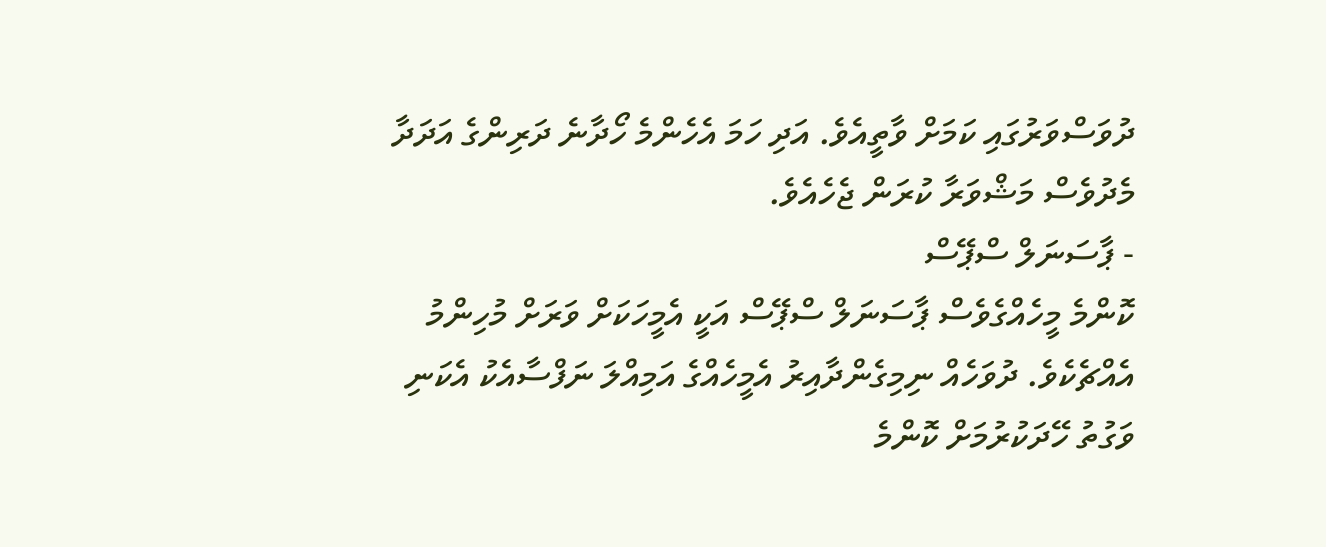ދުވަސްވަރުގައި ކަމަށް ވާތީއެވެ. އަދި ހަމަ އެހެންމެ ހޯދާނެ ދަރިންގެ އަދަދާ މެދުވެސް މަޝްވަރާ ކުރަން ޖެހެއެވެ.
- ޕާސަނަލް ސްޕޭސް
ކޮންމެ މީހެއްގެވެސް ޕާސަނަލް ސްޕޭސް އަކީ އެމީހަކަށް ވަރަށް މުހިންމު އެއްޗެކެވެ. ދުވަހެއް ނިމިގެންދާއިރު އެމީހެއްގެ އަމިއްލަ ނަފްސާއެކު އެކަނި ވަގުތު ހޭދަކުރުމަށް ކޮންމެ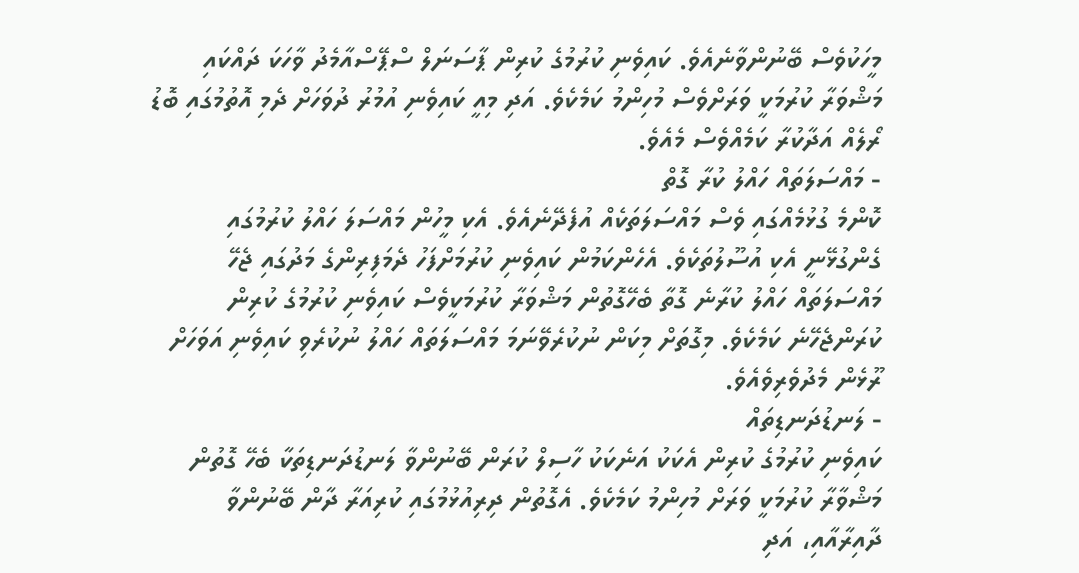މީހަކުވެސް ބޭނުންވާނެއެވެ. ކައިވެނި ކުރުމުގެ ކުރިން ޕާސަނަލް ސްޕޭސްއާމެދު ވާހަކަ ދައްކައި މަޝްވަރާ ކުރުމަކީ ވަރަށްވެސް މުހިންމު ކަމެކެވެ. އަދި މިއީ ކައިވެނި އުމުރު ދުވަހަށް ދެމި އޮތުމުގައި ބޮޑު ރޯލެއް އަދާކުރާ ކަމެއްވެސް މެއެވެ.
- މައްސަލަތައް ހައްލު ކުރާ ގޮތް
ކޮންމެ ގުޅުމެއްގައި ވެސް މައްސަލަތަކެއް އުފެދޭނެއެވެ. އެކި މީހުން މައްސަލަ ހައްލު ކުރުމުގައި ގެންގުޅޭނީ އެކި އުސޫލުތަކެވެ. އެހެންކަމުން ކައިވެނި ކުރުމަށްފަހު ދެމަފިރިންގެ މަދުގައި ޖެހޭ މައްސަލަތައް ހައްލު ކުރާނެ ގޮތާ ބެހޭގޮތުން މަޝްވަރާ ކުރުމަކީވެސް ކައިވެނި ކުރުމުގެ ކުރިން ކުރަންޖެހޭނެ ކަމެކެވެ. މިގޮތަށް މިކަން ނުކުރެވޭނަމަ މައްސަލަތައް ހައްލު ނުކުރެވި ކައިވެނި އަވަހަށް ރޫޅެން މެދުވެރިވެއެވެ.
- ލަނޑުދަނޑިތައް
ކައިވެނި ކުރުމުގެ ކުރިން އެކަކު އަނެކަކު ހާސިލް ކުރަން ބޭނުންވާ ލަނޑުދަނޑިތަކާ ބެހޭ ގޮތުން މަޝްވާރާ ކުރުމަކީ ވަރަށް މުހިންމު ކަމެކެވެ. އެގޮތުން ދިރިއުޅުމުގައި ކުރިއަރާ ދާން ބޭނުންވާ ދާއިރާއާއި، އަދި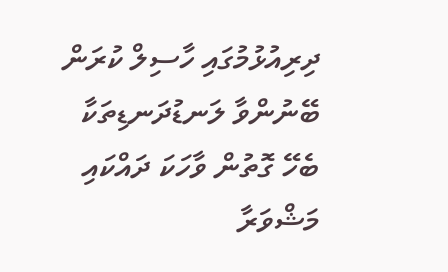ދިރިއުޅުމުގައި ހާސިލް ކުރަން ބޭނުންވާ ލަނޑުދަނޑިތަކާ ބެހޭ ގޮތުން ވާހަކަ ދައްކައި މަޝްވަރާ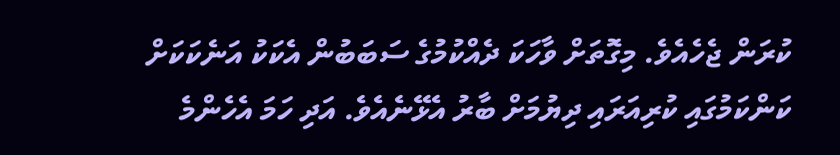ކުރަން ޖެހެއެވެ. މިގޮތަށް ވާހަކަ ދެއްކުމުގެ ސަބަބުން އެކަކު އަނެކަކަށް ކަންކަމުގައި ކުރިއަރައި ދިޔުމަށް ބާރު އެޅޭނެއެވެ. އަދި ހަމަ އެހެންމެ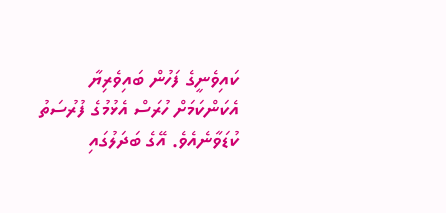ކައިވެނީގެ ފަހުން ބައިވެރިޔާ އެކަންކަމަށް ހުރަސް އެޅުމުގެ ފުރުސަތު ކުޑަވާނެއެވެ. އޭގެ ބަދަލުގައި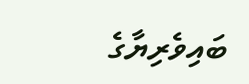ބައިވެރިޔާގެ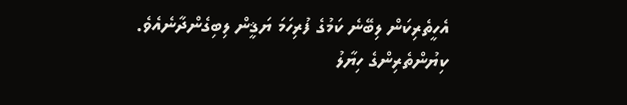އެހީތެރިކަން ލިބޭނެ ކަމުގެ ފުރިހަމަ ޔަޤީން ލިބިގެންދާނެއެވެ.
ކިޔުންތެރިންގެ ހިޔާލު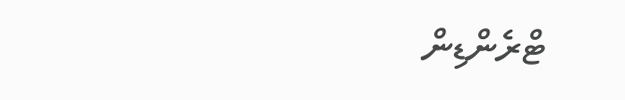ޓްރެންޑިން